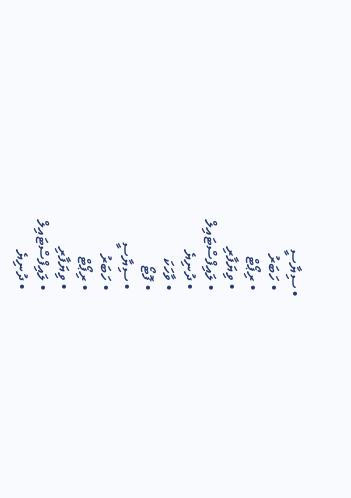• ސިޔާސީ
  • ހަބަރު
  • ރިޕޯޓް
  • ވިޔަފާރި
  • ލައިފްސްޓައިލް
  • ދުނިޔެ
  • ވާހަކަ
  • ފޮޓޯ
  • ސިޔާސީ
  • ހަބަރު
  • ރިޕޯޓް
  • ވިޔަފާރި
  • ލައިފްސްޓައިލް
  • ދުނިޔެ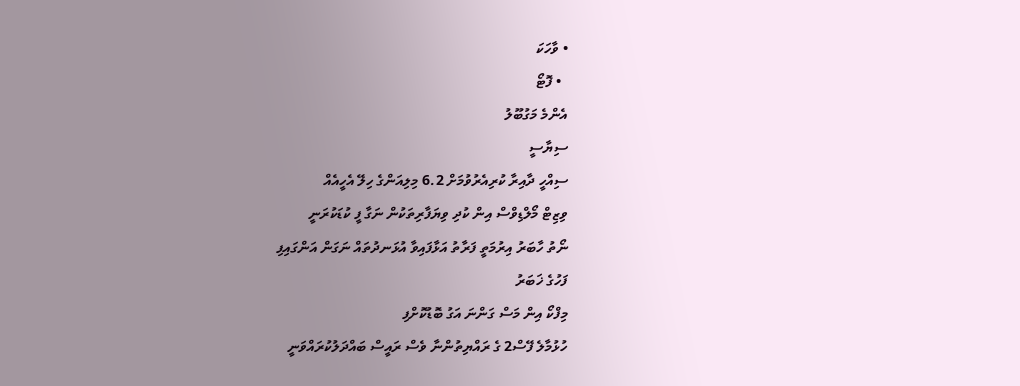• ވާހަކަ
  • ފޮޓޯ
އެންމެ މަގުބޫލު
ސިޔާސީ
ސިއްހީ ދާއިރާ ކުރިއެރުވުމަށް 6.2 މިލިއަންގެ ހިލޭ އެހީއެއް
ވިޒިޓް މޯލްޑިވްސް އިން ކުދި ވިޔަފާރިތަކުން ނަގާ ފީ ކުޑަކުރަނީ
ނޯތު ހާބަރު އިރުމަތީ ފަރާތު އަޅާފައިވާ އުޅަނދުތައް ނަގަން އަންގައިފި
ފަހުގެ ޚަބަރު
މިފްކޯ އިން މަސް ގަންނަ އަގު ބޮޑުކޮށްފި
ހުޅުމާލެ ފޭސް2 ގެ ރައްޔިތުންނާ ވެސް ރައީސް ބައްދަލުކުރައްވަނީ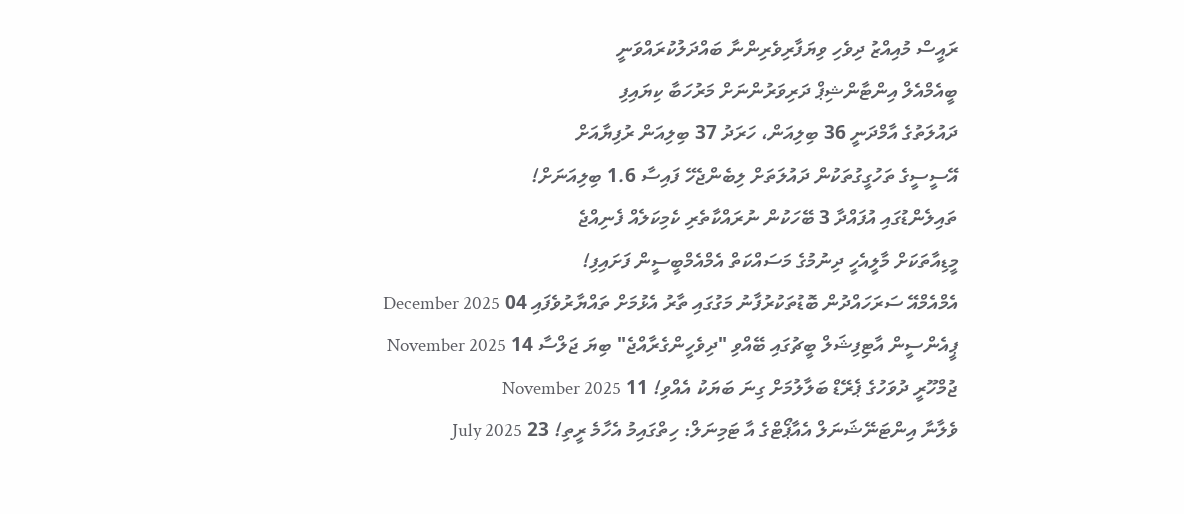ރައީސް މުއިއްޒު ދިވެހި ވިޔަފާރިވެރިންނާ ބައްދަލުކުރައްވަނީ
ބީއެމްއެލް އިންޓާންޝިޕް ދަރިވަރުންނަށް މަރުހަބާ ކިޔައިފި
ދައުލަތުގެ އާމްދަނީ 36 ބިލިއަން، ހަރަދު 37 ބިލިއަން ރުފިޔާއަށް
އޭސީސީގެ ތަހުގީގުތަކުން ދައުލަތަށް ލިބެންޖެހޭ ފައިސާ 1.6 ބިލިއަނަށް!
ތައިލެންޑުގައި އުފައްދާ 3 ބޭހަކުން ނުރައްކާތެރި ކެމިކަލެއް ފެނިއްޖެ
މީޑިއާތަކަށް މާލީއެހީ ދިނުމުގެ މަސައްކަތް އެމްއެމްބީސީން ފަށައިފި!
އެމްއެމްއޭ ސަރަހައްދުން ބޮޑުތަކުރުފާނު މަގުގައި ތާރު އެޅުމަށް ތައްޔާރުވެފައި 04 December 2025
ޕީއެންސީން އާޓިފިޝަލް ބީޗުގައި ބޭއްވި "ދިވެހީންގެރާއްޖެ" ބިޔަ ޖަލްސާ 14 November 2025
ޖުމްހޫރީ ދުވަހުގެ ޕެރޭޑް ބަލާލުމަށް ގިނަ ބަޔަކު އެއްވި! 11 November 2025
ވެލާނާ އިންޓަނޭޝަނަލް އެއާޕޯޓްގެ އާ ޓަމިނަލް: ހިތްގައިމު އެހާމެ ރީތި! 23 July 2025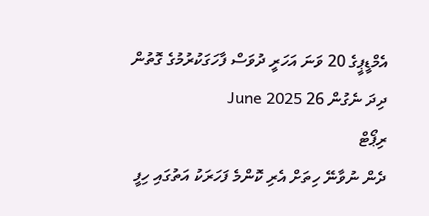އެމްޑީޕީގެ 20 ވަނަ އަހަރީ ދުވަސް ފާހަގަކުރުމުގެ ގޮތުން ދިދަ ނެގުން 26 June 2025
ރިޕޯޓް
ދެން ނުވާނޭ ހިތަށް އެރި ކޮންމެ ފަހަރަކު އަތުގައި ހިފީ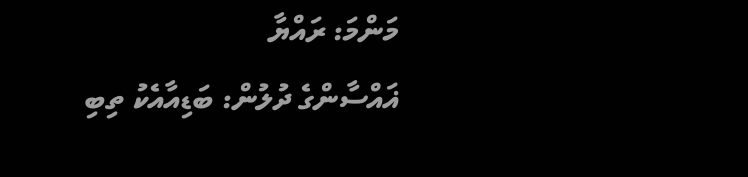މަންމަ: ރައްޔާ
ޣައްސާންގެ ދުލުން: ބަޑިއާއެކު ތިބި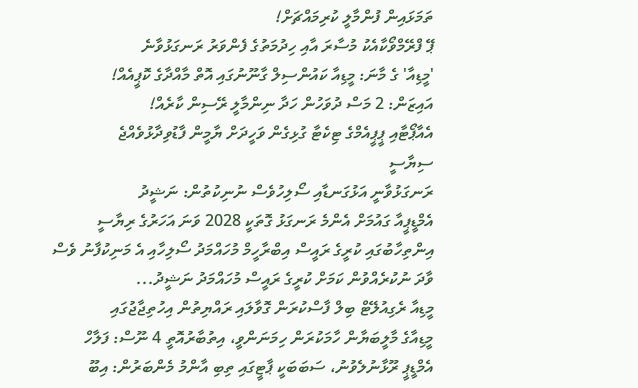ތަމަޅައިން ފުންމާލީ ކުރިމައްޗަށް!
ޕޭ ފްރޭމްވޯކާއެކު މުސާރަ އާއި ހިދުމަތުގެ ފެންވަރު ރަނގަޅުވާނެ
'މީޑިއާ' ގެ މާނަ: މީޑިއާ ކައުންސިލް ގާނޫނުގައި އޮތް މާއްދާގެ ކޮޕީއެއް!
އައިޒަން: 2 މަސް ދުވަހުން ހަދާ ނިންމާލީ ރޭސިން ކާރެއް!
އެއާޕޯޓާއި ޕީޕީއެމްގެ ޓިކެޓާ ގުޅިގެން ވަހީދަށް ޔާމީން ފާޑުވިދާޅުވެއްޖެ
ސިޔާސީ
ރަނގަޅުވާނީ އަޅުގަނޑާއި ސޯލިހުވެސް ނުނިކުތުން: ނަޝީދު
އެމްޑީޕީއާ ގައުމަށް އެންމެ ރަނގަޅު ގޮތަކީ 2028 ވަނަ އަހަރުގެ ރިޔާސީ އިންތިހާބުގައި ކުރީގެ ރައީސް އިބްރާހީމް މުހައްމަދު ސޯލިހާއި އެ މަނިކުފާނު ވެސް ވާދަ ނުކުރެއްވުން ކަމަށް ކުރީގެ ރައީސް މުހައްމަދު ނަޝީދު...
މީޑިއާ ރެގިއުލޭޓް ބިލް ފާސްކުރަން ގޮވާލައި ރައްޔިތުން އިހުތިޖާޖުގައި
މީޑިއާގެ މާލީބަޔާން ހާމަކުރަން ހިމަނަންވީ، އިތުބާރުއޮތީ 4 ނޫސް: ފަލާހް
އެމްޑީޕީ ރޫޅާނުލެވުނު، ސަބަބަކީ ޕާޓީގައި ތިބި އާންމު މެންބަރުން: އިބޫ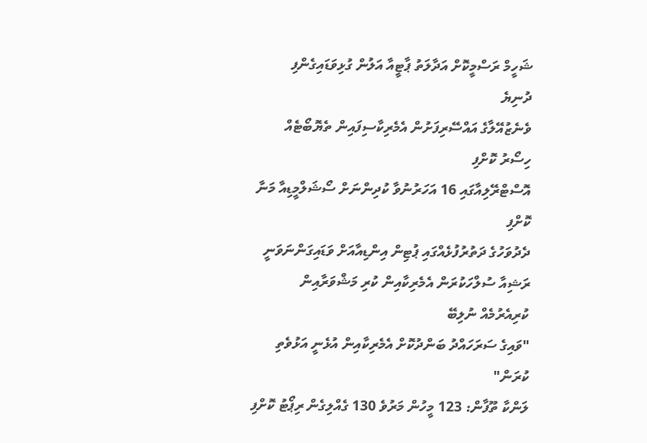ޝަހީމް ރަސްމީކޮށް އަދާލަތު ޕާޓީއާ އަލުން ގުޅިވަޑައިގެންފި
ދުނިޔެ
ވެނެޒުއޭލާގެ އައްސޭރިފަށުން އެމެރިކާސިފައިން ތެޔޮބޯޓެއް ހިސޯރު ކޮށްފި
އޮސްޓްރޭލިއާގައި 16 އަހަރުނުވާ ކުދިންނަށް ސޯޝަލްމީޑިއާ މަނާ ކޮށްފި
ދެދުވަހުގެ ދަތުރުފުޅެއްގައި ޕުޓިން އިންޑިއާއަށް ވަޑައިގަންނަވަނީ
ރަޝިއާ ސުލްހަކުރަން އެމެރިކާއިން ކުރި މަޝްވަރާއިން ކުރިއެރުމެއް ނުލިބޭ
"ވައިގެ ސަރަހައްދު ބަންދުކޮށް އެމެރިކާއިން އުޅެނީ އަޅުވެތި ކުރަން"
ލަންކާ ތޫފާން: 123 މީހުން މަރުވެ 130 ގެއްލިގެން ރިޕޯޓު ކޮށްފި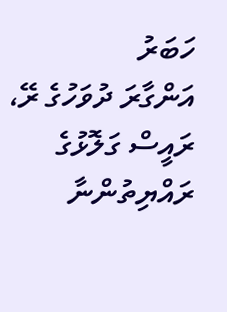ހަބަރު
އަންގާރަ ދުވަހުގެ ރޭ، ރައީސް ގަލޮޅުގެ ރައްޔިތުންނާ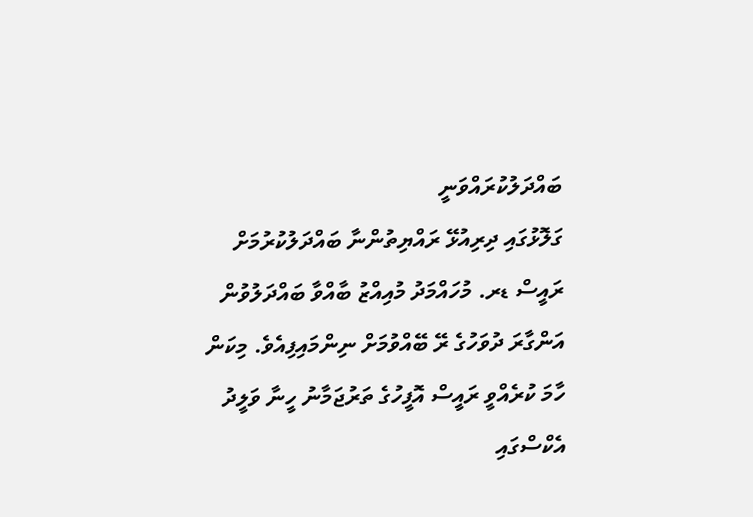ބައްދަލުކުރައްވަނީ
ގަލޮޅުގައި ދިރިއުޅޭ ރައްޔިތުންނާ ބައްދަލުކުރުމަށް ރައީސް ޑރ. މުހައްމަދު މުއިއްޒު ބާއްވާ ބައްދަލުވުން އަންގާރަ ދުވަހުގެ ރޭ ބޭއްވުމަށް ނިންމައިފިއެވެ. މިކަން ހާމަ ކުރެއްވީ ރައީސް އޮފީހުގެ ތަރުޖަމާނު ހީނާ ވަލީދު އެކްސްގައި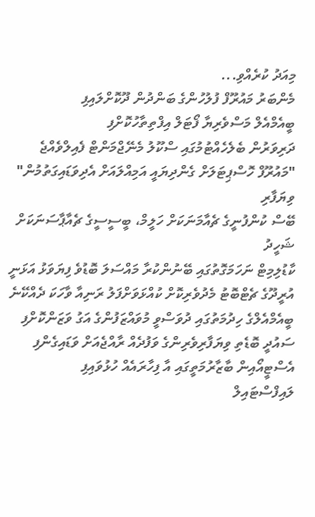މިއަދު ކުރެއްވި...
މެންބަރު މައުރޫފް ފުލުހުންގެ ބަންދުން ދޫކޮށްލައިފި
ބީއެމްއެލް މަސްވެރިޔާ ފޯޓަލް އިފްތިތާހުކޮށްފި
ދަރިވަރުން ބެލެހެއްޓުމުގައި ސްކޫލު މެނޭޖްމަންޓް ފެއިލްވެއްޖެ
"މައުރޫފް ހޮސްޕިޓަލަށް ގެންދިޔައީ އަމިއްލައަށް އެދިވަޑައިގަތުމުން"
ވިޔަފާރި
ބޭސް ކުންފުނީގެ ޗެއާމަނަކަށް ހަލީމް، ބީސީސީގެ ޗެއާޕާސަނަކަށް ޝަހީދު
ކާޑުލިމިޓް ނަހަމަގޮތުގައި ބޭނުންކުރާ މައްސަލަ ބޮޑުވެ ފިޔަވަޅު އަޅަނީ
އުރީދޫގެ ޗެޓްބޮޓު މެދުވެރިކޮށް ކުއްޅަވަށްފަލު ރަނިއާ ވާހަކަ ދެއްކޭނެ
ބީއެމްއެލްގެ ހިދުމަތުގައި ދުވަސްވީ މުވައްޒަފުންގެ އަގު ވަޒަންކޮށްފި
ސައުދީ ބޮޑެތި ވިޔަފާރިވެރިންގެ ވަފުދެއް ރާއްޖެއަށް ވަޑައިގެންފި
އެސްޓީއޯއިން ބާޒާރުމަތީގައި އާ ފިހާރައެއް ހުޅުވައިފި
ލައިފްސްޓައިލް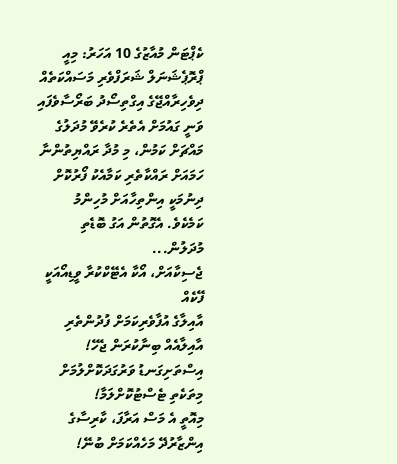ކެޕްޓަން މުއާޒުގެ 10 އަހަރު: މިއީ ޕްރޮޕެޝަނަލް ޝަރަފްވެރި މަސައްކަތެއް
ދިވެހިރާއްޖޭގެ އިގްތިސޯދު ބަރޯސާވެފައި ވަނީ ގައުމަށް އެތެރެ ކުރެވޭ މުދަލުގެ މައްޗަށް ކަމުން، މި މުދާ ރައްޔިތުންނާ ހަމައަށް ރައްކާތެރި ކަމާއެކު ފޯރުކޮށް ދިނުމަކީ އިންތިހާއަށް މުހިންމު ކަމެކެވެ. އެގޮތުން އަގު ބޮޑެތި މުދަލުން...
ޖެސިކާއަށް، އޯކާ އެޓޭކްކުރާ ވީޑިއޯއަކީ ފޭކެއް
އާއިލާގެ އުފާވެރިކަމަށް ފުދުންތެރި އާއިލާއެއް ބިނާކުރަން ޖެހޭ!
އިސްތަށިގަނޑު ވަރުގަދަކޮށްލުމަށް މިތަކެތި ޓެސްޓުކޮށްލަމާ!
މިއޮތީ އެ މަސް އަރާފަ، ކާރިސާގެ އިންޒާރުދޭ މަހެއްކަމަށް ބުނޭ!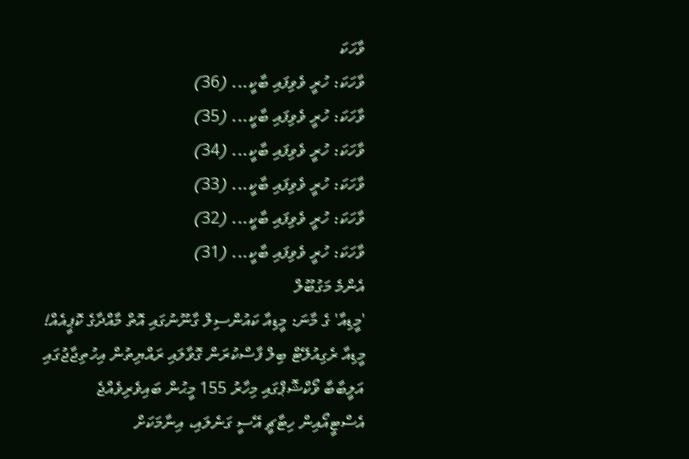ވާހަކަ
ވާހަކަ: ހުރީ ވެވިފައި ބާކީ... (36)
ވާހަކަ: ހުރީ ވެވިފައި ބާކީ... (35)
ވާހަކަ: ހުރީ ވެވިފައި ބާކީ... (34)
ވާހަކަ: ހުރީ ވެވިފައި ބާކީ... (33)
ވާހަކަ: ހުރީ ވެވިފައި ބާކީ... (32)
ވާހަކަ: ހުރީ ވެވިފައި ބާކީ... (31)
އެންމެ މަގުބޫލް
'މީޑިއާ' ގެ މާނަ: މީޑިއާ ކައުންސިލް ގާނޫނުގައި އޮތް މާއްދާގެ ކޮޕީއެއް!
މީޑިއާ ރެގިއުލޭޓް ބިލް ފާސްކުރަން ގޮވާލައި ރައްޔިތުން އިހުތިޖާޖުގައި
އަލީބާބާ ވޯކްޝޮޕްގައި މިހާރު 155 މީޙުން ބައިވެރިވެއްޖެ
އެސްޓީއޯއިން ހިޓާޗީ އޭސީ ގަނެލައި، އިނާމަކަށް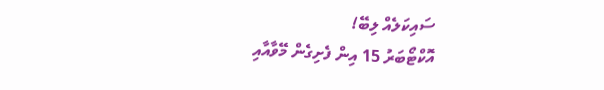ސައިކަލެއް ލިބޭ!
އޮކްޓޯބަރު 15 އިން ފެށިގެން މޭވާއާއި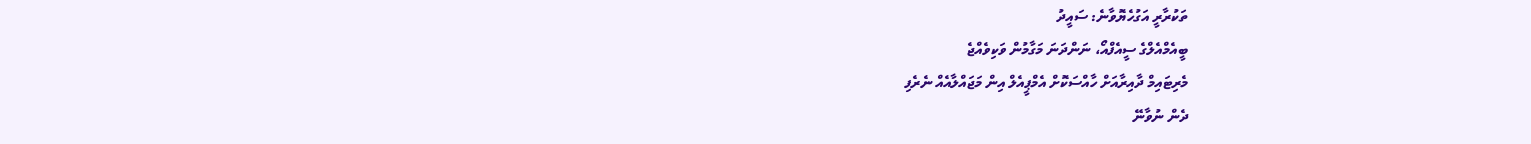ތަކުރާރީ އަގުހެޔޮވާނެ: ސައީދު
ބީއެމްއެލްގެ ސީއެފްއޯ، ނަންދަނަ މަގާމުން ވަކިވެއްޖެ
މެރިޓައިމް ދާއިރާއަށް ހާއްސަކޮށް އެމްޕީއެލް އިން މަޖައްލާއެއް ނެރެފި
ދެން ނުވާނޭ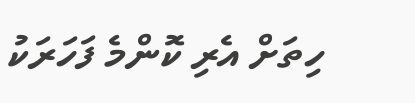ހިތަށް އެރި ކޮންމެ ފަހަރަކު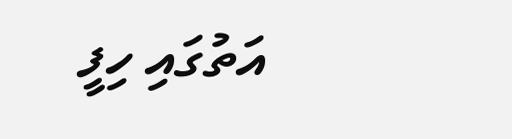އަތުގައި ހިފީ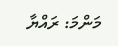މަންމަ: ރައްޔާ